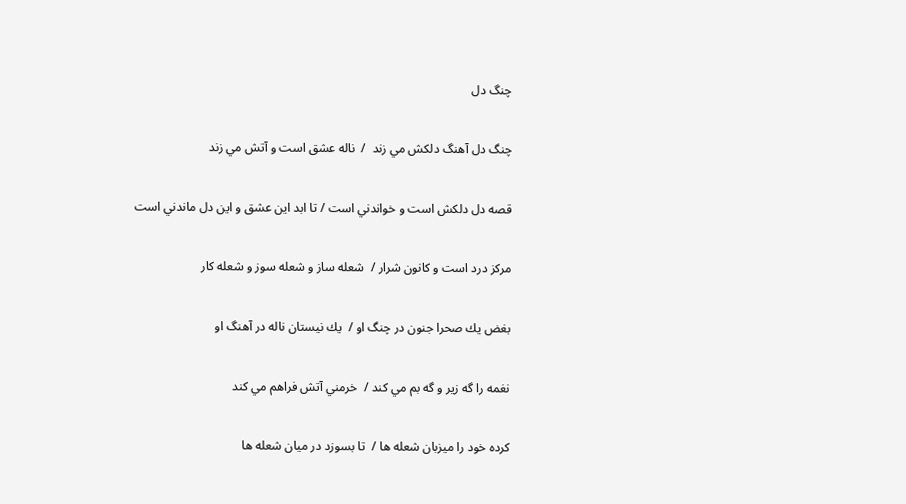چنگ دل

چنگ دل آهنگ دلكش مي زند  /  ناله عشق است و آتش مي زند

قصه دل دلكش است و خواندني است / تا ابد اين عشق و اين دل ماندني است

مركز درد است و كانون شرار /  شعله ساز و شعله سوز و شعله كار

بغض يك صحرا جنون در چنگ او /  يك نيستان ناله در آهنگ او

نغمه را گه زير و گه بم مي كند /  خرمني آتش فراهم مي كند

كرده خود را ميزبان شعله ها /  تا بسوزد در ميان شعله ها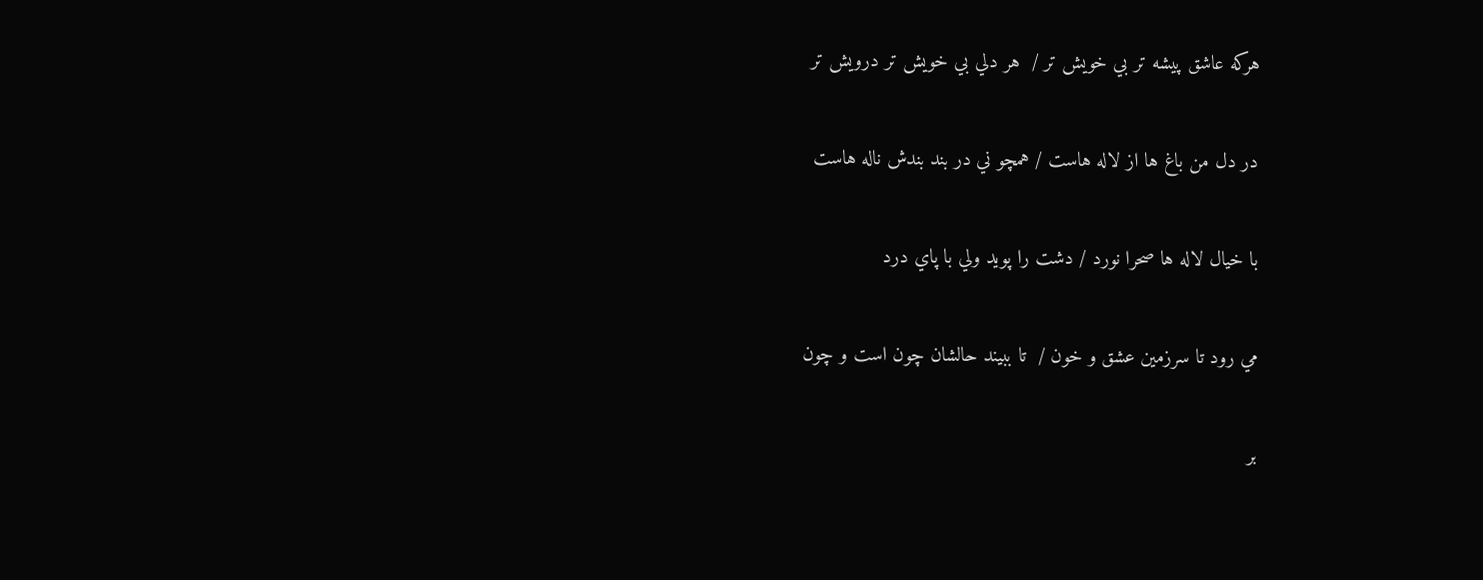هركه عاشق پيشه تر بي خويش تر /  هر دلي بي خويش تر درويش تر

در دل من باغ ها از لاله هاست / همچو ني در بند بندش ناله هاست

با خيال لاله ها صحرا نورد / دشت را پويد ولي با پاي درد

مي رود تا سرزمين عشق و خون /  تا ببيند حالشان چون است و چون

بر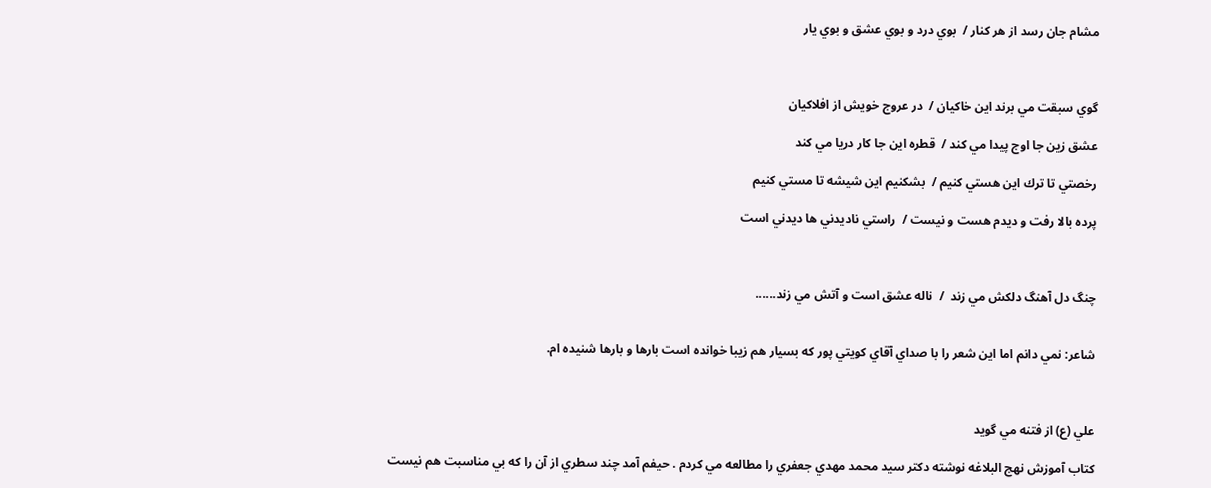مشام جان رسد از هر كنار /  بوي درد و بوي عشق و بوي يار



گوي سبقت مي برند اين خاكيان /  در عروج خويش از افلاكيان

عشق زين جا اوج پيدا مي كند /  قطره اين جا كار دريا مي كند

رخصتي تا ترك اين هستي كنيم /  بشكنيم اين شيشه تا مستي كنيم

پرده بالا رفت و ديدم هست و نيست /  راستي ناديدني ها ديدني است



چنگ دل آهنگ دلكش مي زند  /  ناله عشق است و آتش مي زند......


شاعر: نمي دانم اما اين شعر را با صداي آقاي كويتي پور كه بسيار هم زيبا خوانده است بارها و بارها شنيده ام.



علي (ع) از فتنه مي گويد

كتاب آموزش نهج البلاغه نوشته دكتر سيد محمد مهدي جعفري را مطالعه مي كردم . حيفم آمد چند سطري از آن را كه بي مناسبت هم نيست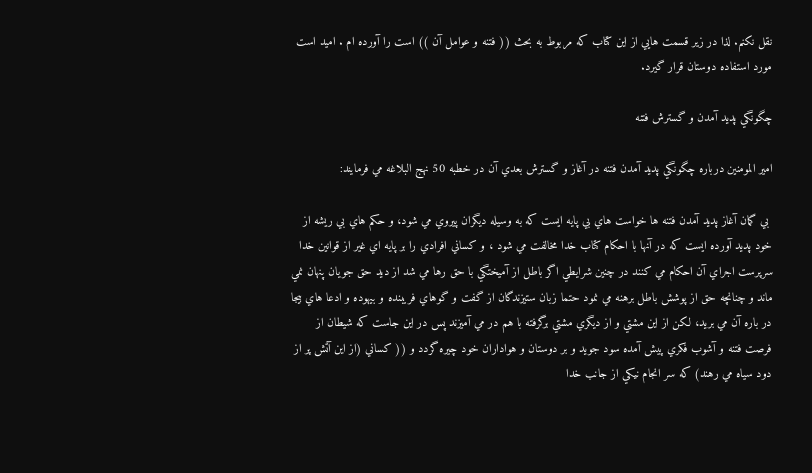نقل نكنم. لذا در زير قسمت هايي از اين كتاب كه مربوط به بحث (( فتنه و عوامل آن )) است را آورده ام . اميد است مورد استفاده دوستان قرار گيرد.

چگونگي پديد آمدن و گسترش فتنه

امير المومنين درباره چگونگي پديد آمدن فتنه در آغاز و گسترش بعدي آن در خطبه 50 نهج البلاغه مي فرمايند:

 بي گمان آغاز پديد آمدن فتنه ها خواست هاي بي پايه ايست كه به وسيله ديگران پيروي مي شود، و حكم هاي بي ريشه از خود پديد آورده ايست كه در آنها با احكام كتاب خدا مخالفت مي شود ، و كساني افرادي را بر پايه اي غير از قوانين خدا سرپرست اجراي آن احكام مي كنند در چنين شرايطي اگر باطل از آميختگي با حق رها مي شد از ديد حق جويان پنهان نمي ماند و چنانچه حق از پوشش باطل برهنه مي نمود حتما زبان ستيزندگان از گفت و گوهاي فريبنده و بيهوده و ادعا هاي بيجا در باره آن مي بريد، لكن از اين مشتي و از ديگري مشتي برگرفته با هم در مي آميزند پس در اين جاست كه شيطان از فرصت فتنه و آشوب فكري پيش آمده سود جويد و بر دوستان و هواداران خود چيره گردد و (( كساني ‌(از اين آتش پر از دود سياه مي رهند) كه سر انجام نيكي از جانب خدا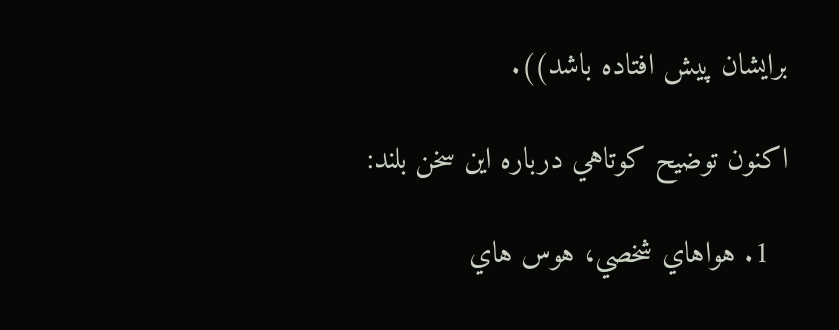برايشان پيش افتاده باشد)).

اكنون توضيح كوتاهي درباره اين سخن بلند:

  1. هواهاي شخصي، هوس هاي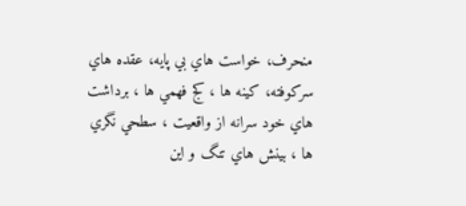منحرف، خواست هاي بي پايه، عقده هاي سركوفته، كينه ها ، كج فهمي ها ، برداشت هاي خود سرانه از واقعيت ، سطحي نگري ها ، بينش هاي تنگ و اين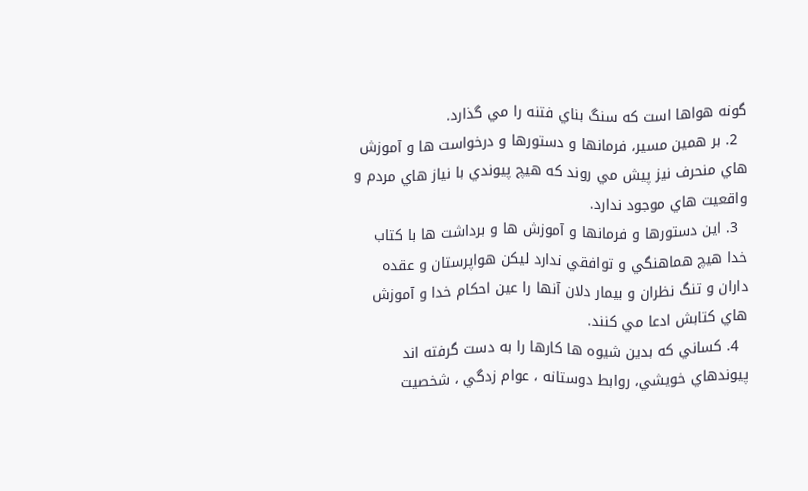گونه هواها است كه سنگ بناي فتنه را مي گذارد.
  2. بر همين مسير، فرمانها و دستورها و درخواست ها و آموزش هاي منحرف نيز پيش مي روند كه هيچ پيوندي با نياز هاي مردم و  واقعيت هاي موجود ندارد.
  3. اين دستورها و فرمانها و آموزش ها و برداشت ها با كتاب خدا هيچ هماهنگي و توافقي ندارد ليكن هواپرستان و عقده داران و تنگ نظران و بيمار دلان آنها را عين احكام خدا و آموزش هاي كتابش ادعا مي كنند.
  4. كساني كه بدين شيوه ها كارها را به دست گرفته اند پيوندهاي خويشي، روابط دوستانه ، عوام زدگي ، شخصيت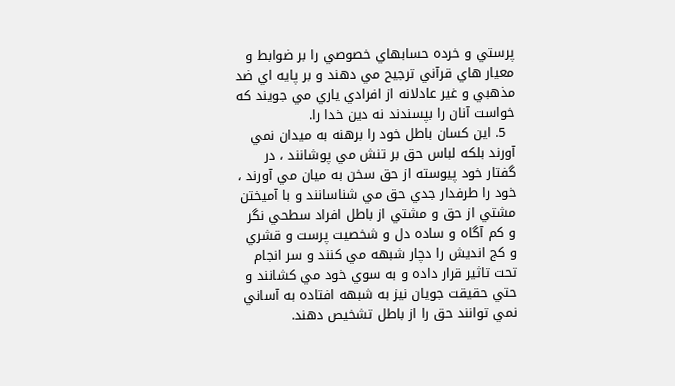پرستي و خرده حسابهاي خصوصي را بر ضوابط و معيار هاي قرآني ترجيح مي دهند و بر پايه اي ضد مذهبي و غير عادلانه از افرادي ياري مي جويند كه خواست آنان را بپسندند نه دين خدا را.
  5. اين كسان باطل خود را برهنه به ميدان نمي آورند بلكه لباس حق بر تنش مي پوشانند ، در گفتار خود پيوسته از حق سخن به ميان مي آورند ، خود را طرفدار جدي حق مي شناسانند و با آميختن مشتي از حق و مشتي از باطل افراد سطحي نگر و كم آگاه و ساده دل و شخصيت پرست و قشري و كج انديش را دچار شبهه مي كنند و سر انجام تحت تاثير قرار داده و به سوي خود مي كشانند و حتي حقيقت جويان نيز به شبهه افتاده به آساني نمي توانند حق را از باطل تشخيص دهند.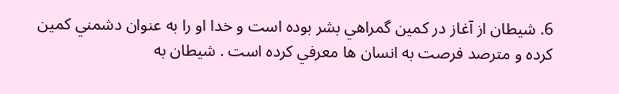6. شيطان از آغاز در كمين گمراهي بشر بوده است و خدا او را به عنوان دشمني كمين كرده و مترصد فرصت به انسان ها معرفي كرده است . شيطان به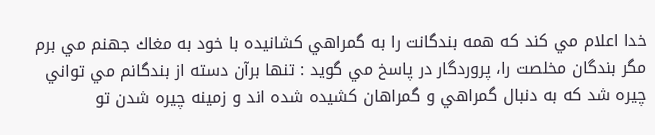خدا اعلام مي كند كه همه بندگانت را به گمراهي كشانيده با خود به مغاك جهنم مي برم مگر بندگان مخلصت را، پروردگار در پاسخ مي گويد : تنها برآن دسته از بندگانم مي تواني چيره شد كه به دنبال گمراهي و گمراهان كشيده شده اند و زمينه چيره شدن تو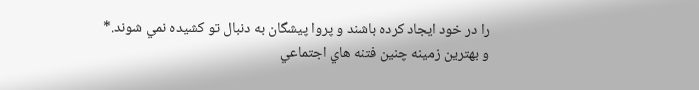را در خود ايجاد كرده باشند و پروا پيشگان به دنبال تو كشيده نمي شوند.* و بهترين زمينه چنين فتنه هاي اجتماعي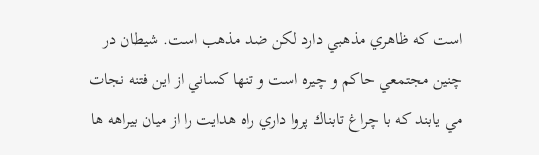است كه ظاهري مذهبي دارد لكن ضد مذهب است. شيطان در چنين مجتمعي حاكم و چيره است و تنها كساني از اين فتنه نجات مي يابند كه با چراغ تابناك پروا داري راه هدايت را از ميان بيراهه ها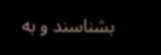بشناسند و به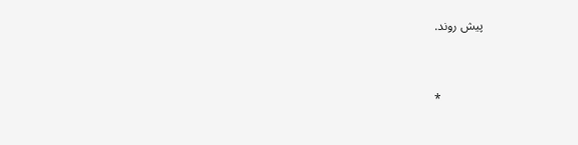پيش روند.


              *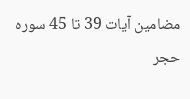مضامين آيات 39 تا 45 سوره حجر